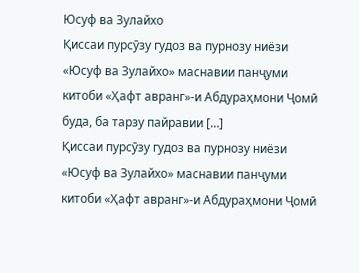Юсуф ва Зулайхо
Қиссаи пурсӯзу гудоз ва пурнозу ниёзи «Юсуф ва Зулайхо» маснавии панҷуми китоби «Ҳафт авранг»-и Абдураҳмони Ҷомӣ буда, ба тарзу пайравии […]
Қиссаи пурсӯзу гудоз ва пурнозу ниёзи «Юсуф ва Зулайхо» маснавии панҷуми китоби «Ҳафт авранг»-и Абдураҳмони Ҷомӣ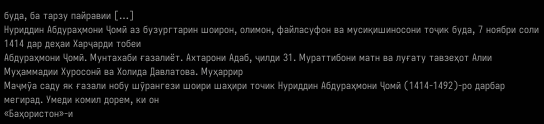буда, ба тарзу пайравии […]
Нуриддин Абдураҳмони Ҷомӣ аз бузургтарин шоирон, олимон, файласуфон ва мусиқишиносони тоҷик буда, 7 ноябри соли 1414 дар деҳаи Харҷарди тобеи
Абдураҳмони Ҷомӣ. Мунтахаби ғазалиёт. Ахтарони Адаб, ҷилди 31. Мураттибони матн ва луғату тавзеҳот Алии Муҳаммадии Хуросонӣ ва Холида Давлатова. Муҳаррир
Маҷмӯа саду як ғазали нобу шӯрангези шоири шаҳири точик Нуриддин Абдураҳмони Ҷомӣ (1414-1492)-ро дарбар мегирад. Умеди комил дорем, ки он
«Баҳористон»-и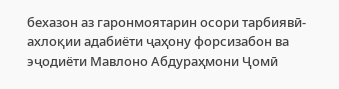бехазон аз гаронмоятарин осори тарбиявӣ- ахлоқии адабиёти ҷаҳону форсизабон ва эҷодиёти Мавлоно Абдураҳмони Ҷомӣ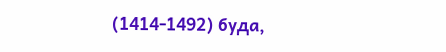(1414-1492) буда,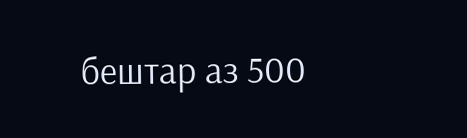бештар аз 500